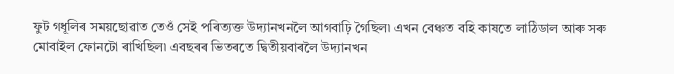ফুট গধূলিৰ সময়ছোৱাত তেওঁ সেই পৰিত্যক্ত উদ্যানখনলৈ আগবাঢ়ি গৈছিল৷ এখন বেঞ্চত বহি কাষতে লাঠিডাল আৰু সৰু মোবাইল ফোনটো ৰাখিছিল৷ এবছৰৰ ভিতৰতে দ্বিতীয়বাৰলৈ উদ্যানখন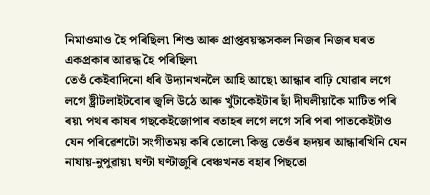নিমাওমাও হৈ পৰিছিল৷ শিশু আৰু প্ৰাপ্তবয়স্কসকল নিজৰ নিজৰ ঘৰত একপ্ৰকাৰ আৱদ্ধ হৈ পৰিছিল৷
তেওঁ কেইবাদিনো ধৰি উদ্যানখনলৈ আহি আছে৷ আন্ধাৰ বাঢ়ি যোৱাৰ লগে লগে ষ্ট্ৰীটলাইটবোৰ জ্বলি উঠে আৰু খুঁটাকেইটাৰ ছাঁ দীঘলীয়াকৈ মাটিত পৰি ৰয়৷ পথৰ কাষৰ গছকেইজোপাৰ বতাহৰ লগে লগে সৰি পৰা পাতকেইটাও যেন পৰিৱেশটো সংগীতময় কৰি তোলে৷ কিন্তু তেওঁৰ হৃদয়ৰ আন্ধাৰখিনি যেন নাযায়-নুপুৱায়৷ ঘণ্টা ঘণ্টাজুৰি বেঞ্চখনত বহাৰ পিছতো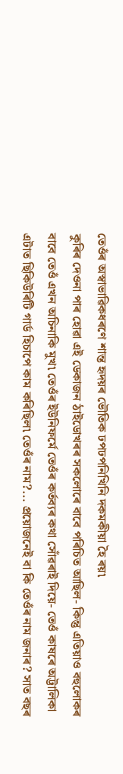তেওঁৰ অস্বাভাৱিকধৰণে শান্ত হৃদয়ৰ ভৌতিক ঢপঢপনিখিনি দকমকীয়া হৈ ৰয়৷
কুৰিৰ দেওনা পাৰ হোৱা এই ডেকাজন ঠাইডোখৰৰ সকলোৰে বাবে পৰিচিত আছিল- কিন্তু এতিয়াও বহুলোকৰ বাবে তেওঁ এখন অচিনাকি মুখ৷ তেওঁৰ ইউনিফৰ্মে তেওঁৰ কৰ্তব্যৰ কথা সোঁৱৰাই দিয়ে- তেওঁ কাষৰে অট্টালিকা এটাত ছিকিউৰিটি গাৰ্ড হিচাপে কাম কৰিছিল৷ তেওঁৰ নাম?... প্ৰয়োজনেই বা কি তেওঁৰ নাম জনাৰ? সাত বছৰ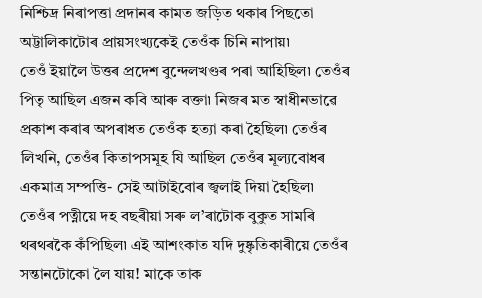নিশ্চিদ্ৰ নিৰাপত্তা প্ৰদানৰ কামত জড়িত থকাৰ পিছতো অট্টালিকাটোৰ প্ৰায়সংখ্যকেই তেওঁক চিনি নাপায়৷
তেওঁ ইয়ালৈ উত্তৰ প্ৰদেশ বুন্দেলখণ্ডৰ পৰা আহিছিল৷ তেওঁৰ পিতৃ আছিল এজন কবি আৰু বক্তা৷ নিজৰ মত স্বাধীনভাৱে প্ৰকাশ কৰাৰ অপৰাধত তেওঁক হত্যা কৰা হৈছিল৷ তেওঁৰ লিখনি, তেওঁৰ কিতাপসমূহ যি আছিল তেওঁৰ মূল্যবোধৰ একমাত্ৰ সম্পত্তি- সেই আটাইবোৰ জ্বলাই দিয়া হৈছিল৷ তেওঁৰ পত্নীয়ে দহ বছৰীয়া সৰু ল’ৰাটোক বুকুত সামৰি থৰথৰকৈ কঁপিছিল৷ এই আশংকাত যদি দুষ্কৃতিকাৰীয়ে তেওঁৰ সন্তানটোকো লৈ যায়! মাকে তাক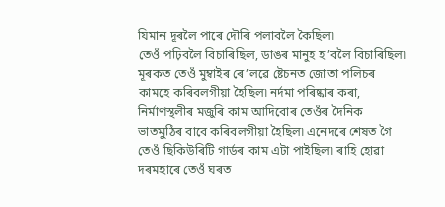যিমান দূৰলৈ পাৰে দৌৰি পলাবলৈ কৈছিল৷
তেওঁ পঢ়িবলৈ বিচাৰিছিল, ডাঙৰ মানুহ হ’বলৈ বিচাৰিছিল৷ মূৰকত তেওঁ মুম্বাইৰ ৰে’লৱে ষ্টেচনত জোতা পলিচৰ কামহে কৰিবলগীয়া হৈছিল৷ নৰ্দমা পৰিষ্কাৰ কৰা, নিৰ্মাণস্থলীৰ মজুৰি কাম আদিবোৰ তেওঁৰ দৈনিক ভাতমুঠিৰ বাবে কৰিবলগীয়া হৈছিল৷ এনেদৰে শেষত গৈ তেওঁ ছিকিউৰিটি গাৰ্ডৰ কাম এটা পাইছিল৷ ৰাহি হোৱা দৰমহাৰে তেওঁ ঘৰত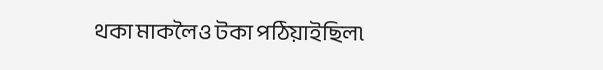থকা মাকলৈও টকা পঠিয়াইছিল৷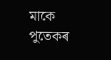মাকে পুতেকৰ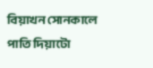বিয়াখন সোনকালে পাতি দিয়াটো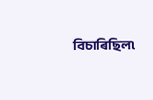বিচাৰিছিল৷